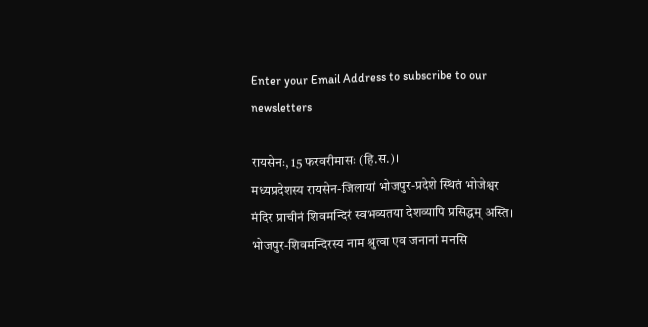Enter your Email Address to subscribe to our newsletters

रायसेनः, 15 फरवरीमासः (हि.स.)।
मध्यप्रदेशस्य रायसेन-जिलायां भोजपुर-प्रदेशे स्थितं भोजेश्वर मंदिर प्राचीनं शिवमन्दिरं स्वभव्यतया देशव्यापि प्रसिद्धम् अस्ति। भोजपुर-शिवमन्दिरस्य नाम श्रुत्वा एव जनानां मनसि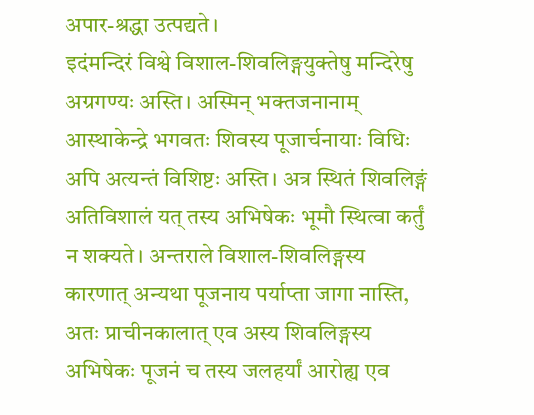अपार-श्रद्धा उत्पद्यते।
इदंमन्दिरं विश्वे विशाल-शिवलिङ्गयुक्तेषु मन्दिरेषु अग्रगण्यः अस्ति। अस्मिन् भक्तजनानाम् आस्थाकेन्द्रे भगवतः शिवस्य पूजार्चनायाः विधिः अपि अत्यन्तं विशिष्टः अस्ति। अत्र स्थितं शिवलिङ्गं अतिविशालं यत् तस्य अभिषेकः भूमौ स्थित्वा कर्तुं न शक्यते। अन्तराले विशाल-शिवलिङ्गस्य कारणात् अन्यथा पूजनाय पर्याप्ता जागा नास्ति, अतः प्राचीनकालात् एव अस्य शिवलिङ्गस्य अभिषेकः पूजनं च तस्य जलहर्यां आरोह्य एव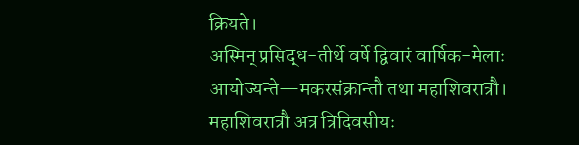क्रियते।
अस्मिन् प्रसिद्ध-तीर्थे वर्षे द्विवारं वार्षिक-मेलाः आयोज्यन्ते—मकरसंक्रान्तौ तथा महाशिवरात्रौ। महाशिवरात्रौ अत्र त्रिदिवसीयः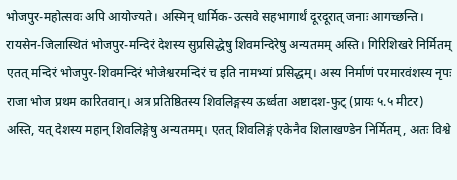भोजपुर-महोत्सवः अपि आयोज्यते। अस्मिन् धार्मिक-उत्सवे सहभागार्थं दूरदूरात् जनाः आगच्छन्ति।
रायसेन-जिलास्थितं भोजपुर-मन्दिरं देशस्य सुप्रसिद्धेषु शिवमन्दिरेषु अन्यतमम् अस्ति। गिरिशिखरे निर्मितम् एतत् मन्दिरं भोजपुर-शिवमन्दिरं भोजेश्वरमन्दिरं च इति नामभ्यां प्रसिद्धम्। अस्य निर्माणं परमारवंशस्य नृपः राजा भोज प्रथम कारितवान्। अत्र प्रतिष्ठितस्य शिवलिङ्गस्य ऊर्ध्वता अष्टादश-फुट् (प्रायः ५.५ मीटर) अस्ति, यत् देशस्य महान् शिवलिङ्गेषु अन्यतमम्। एतत् शिवलिङ्गं एकेनैव शिलाखण्डेन निर्मितम्, अतः विश्वे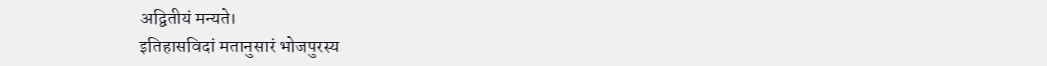अद्वितीयं मन्यते।
इतिहासविदां मतानुसारं भोजपुरस्य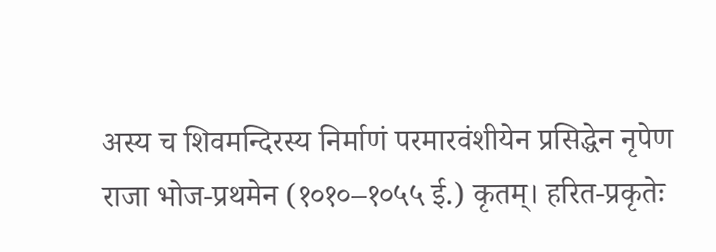अस्य च शिवमन्दिरस्य निर्माणं परमारवंशीयेन प्रसिद्धेन नृपेण राजा भोज-प्रथमेन (१०१०–१०५५ ई.) कृतम्। हरित-प्रकृतेः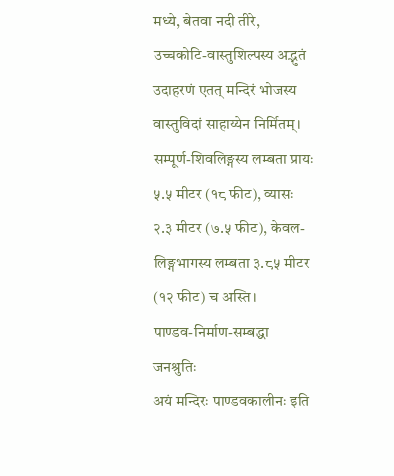मध्ये, बेतवा नदी तीरे, उच्चकोटि-वास्तुशिल्पस्य अद्भुतं उदाहरणं एतत् मन्दिरं भोजस्य वास्तुविदां साहाय्येन निर्मितम्। सम्पूर्ण-शिवलिङ्गस्य लम्बता प्रायः ५.५ मीटर (१८ फीट), व्यासः २.३ मीटर (७.५ फीट), केवल-लिङ्गभागस्य लम्बता ३.८५ मीटर (१२ फीट) च अस्ति।
पाण्डव-निर्माण-सम्बद्धा जनश्रुतिः
अयं मन्दिरः पाण्डवकालीनः इति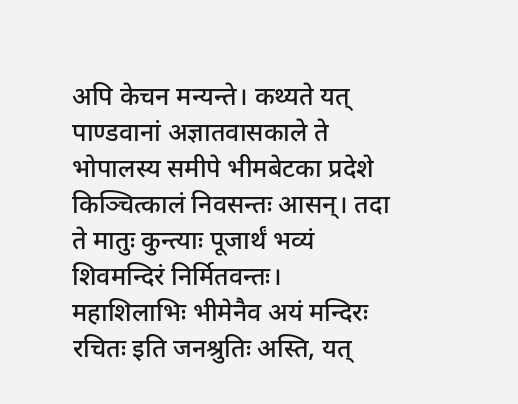अपि केचन मन्यन्ते। कथ्यते यत् पाण्डवानां अज्ञातवासकाले ते भोपालस्य समीपे भीमबेटका प्रदेशे किञ्चित्कालं निवसन्तः आसन्। तदा ते मातुः कुन्त्याः पूजार्थं भव्यं शिवमन्दिरं निर्मितवन्तः। महाशिलाभिः भीमेनैव अयं मन्दिरः रचितः इति जनश्रुतिः अस्ति, यत्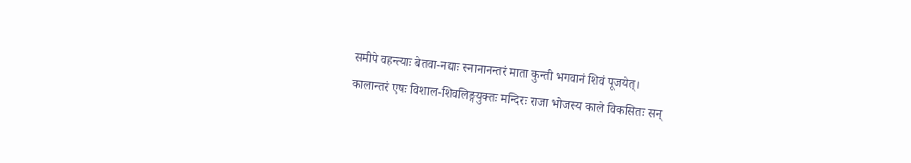समीपे वहन्त्याः बेतवा-नद्याः स्नानानन्तरं माता कुन्ती भगवानं शिवं पूजयेत्।
कालान्तरं एषः विशाल-शिवलिङ्गयुक्तः मन्दिरः राजा भोजस्य काले विकसितः सन्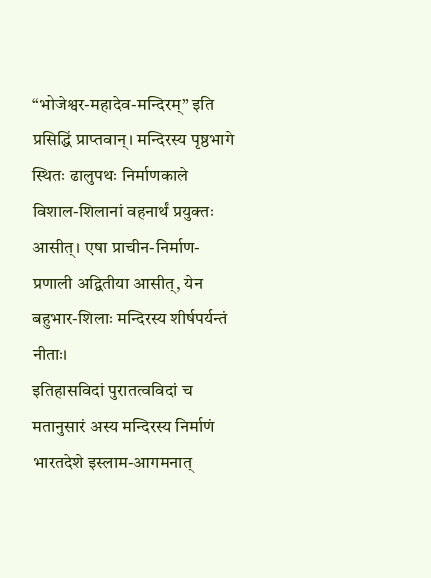“भोजेश्वर-महादेव-मन्दिरम्” इति प्रसिद्धिं प्राप्तवान्। मन्दिरस्य पृष्ठभागे स्थितः ढालुपथः निर्माणकाले विशाल-शिलानां वहनार्थं प्रयुक्तः आसीत्। एषा प्राचीन-निर्माण-प्रणाली अद्वितीया आसीत्, येन बहुभार-शिलाः मन्दिरस्य शीर्षपर्यन्तं नीताः।
इतिहासविदां पुरातत्वविदां च मतानुसारं अस्य मन्दिरस्य निर्माणं भारतदेशे इस्लाम-आगमनात्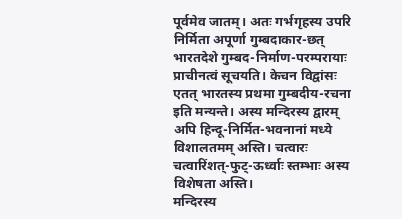पूर्वमेव जातम्। अतः गर्भगृहस्य उपरि निर्मिता अपूर्णा गुम्बदाकार-छत् भारतदेशे गुम्बद-निर्माण-परम्परायाः प्राचीनत्वं सूचयति। केचन विद्वांसः एतत् भारतस्य प्रथमा गुम्बदीय-रचना इति मन्यन्ते। अस्य मन्दिरस्य द्वारम् अपि हिन्दू-निर्मित-भवनानां मध्ये विशालतमम् अस्ति। चत्वारः चत्वारिंशत्-फुट्-ऊर्ध्वाः स्तम्भाः अस्य विशेषता अस्ति।
मन्दिरस्य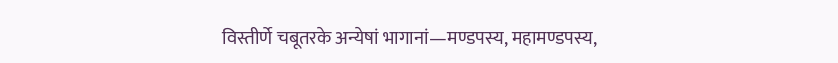विस्तीर्णे चबूतरके अन्येषां भागानां—मण्डपस्य, महामण्डपस्य,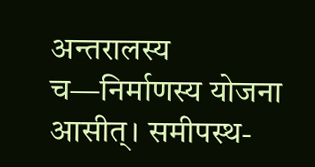अन्तरालस्य च—निर्माणस्य योजना आसीत्। समीपस्थ-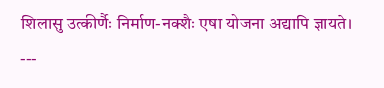शिलासु उत्कीर्णैः निर्माण-नक्शैः एषा योजना अद्यापि ज्ञायते।
---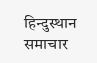हिन्दुस्थान समाचार